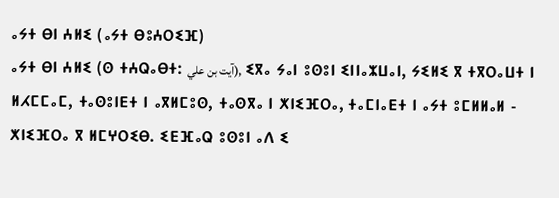ⴰⵢⵜ ⴱⵏ ⵄⵍⵉ (ⴰⵢⵜ ⴱⵓⵄⵔⵉⴼ)
ⴰⵢⵜ ⴱⵏ ⵄⵍⵉ (ⵙ ⵜⵄⵕⴰⴱⵜ: آيت بن علي), ⵉⴳⴰ ⵢⴰⵏ ⵓⵙⵓⵏ ⵉⵏⵏⴰⵣⵡⴰⵏ, ⵢⵉⵍⵉ ⴳ ⵜⴳⵔⴰⵡⵜ ⵏ ⵍⵃⵎⵎⴰⵎ, ⵜⴰⵙⵓⵏⴹⵜ ⵏ ⴰⴳⵍⵎⵓⵙ, ⵜⴰⵙⴳⴰ ⵏ ⵅⵏⵉⴼⵔⴰ, ⵜⴰⵎⵏⴰⴹⵜ ⵏ ⴰⵢⵜ ⵓⵎⵍⵍⴰⵍ - ⵅⵏⵉⴼⵔⴰ ⴳ ⵍⵎⵖⵔⵉⴱ. ⵉⴹⴼⴰⵕ ⵓⵙⵓⵏ ⴰⴷ ⵉ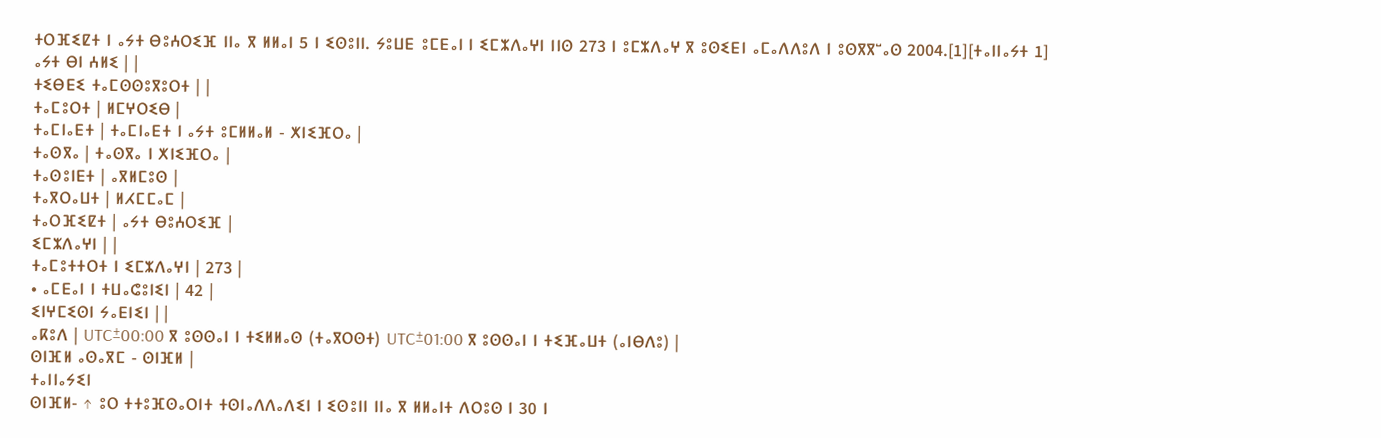ⵜⵔⴼⵉⵇⵜ ⵏ ⴰⵢⵜ ⴱⵓⵄⵔⵉⴼ ⵏⵏⴰ ⴳ ⵍⵍⴰⵏ 5 ⵏ ⵉⵙⵓⵏⵏ. ⵢⵓⵡⴹ ⵓⵎⴹⴰⵏ ⵏ ⵉⵎⵣⴷⴰⵖⵏ ⵏⵏⵙ 273 ⵏ ⵓⵎⵣⴷⴰⵖ ⴳ ⵓⵙⵉⴹⵏ ⴰⵎⴰⴷⴷⵓⴷ ⵏ ⵓⵙⴳⴳⵯⴰⵙ 2004.[1][ⵜⴰⵏⵏⴰⵢⵜ 1]
ⴰⵢⵜ ⴱⵏ ⵄⵍⵉ | |
ⵜⵉⴱⴹⵉ ⵜⴰⵎⵙⵙⵓⴳⵓⵔⵜ | |
ⵜⴰⵎⵓⵔⵜ | ⵍⵎⵖⵔⵉⴱ |
ⵜⴰⵎⵏⴰⴹⵜ | ⵜⴰⵎⵏⴰⴹⵜ ⵏ ⴰⵢⵜ ⵓⵎⵍⵍⴰⵍ - ⵅⵏⵉⴼⵔⴰ |
ⵜⴰⵙⴳⴰ | ⵜⴰⵙⴳⴰ ⵏ ⵅⵏⵉⴼⵔⴰ |
ⵜⴰⵙⵓⵏⴹⵜ | ⴰⴳⵍⵎⵓⵙ |
ⵜⴰⴳⵔⴰⵡⵜ | ⵍⵃⵎⵎⴰⵎ |
ⵜⴰⵔⴼⵉⵇⵜ | ⴰⵢⵜ ⴱⵓⵄⵔⵉⴼ |
ⵉⵎⵣⴷⴰⵖⵏ | |
ⵜⴰⵎⵓⵜⵜⵔⵜ ⵏ ⵉⵎⵣⴷⴰⵖⵏ | 273 |
• ⴰⵎⴹⴰⵏ ⵏ ⵜⵡⴰⵛⵓⵏⵉⵏ | 42 |
ⵉⵏⵖⵎⵉⵙⵏ ⵢⴰⴹⵏⵉⵏ | |
ⴰⴽⵓⴷ | UTC±00:00 ⴳ ⵓⵙⵙⴰⵏ ⵏ ⵜⵉⵍⵍⴰⵙ (ⵜⴰⴳⵔⵙⵜ) UTC±01:00 ⴳ ⵓⵙⵙⴰⵏ ⵏ ⵜⵉⴼⴰⵡⵜ (ⴰⵏⴱⴷⵓ) |
ⵙⵏⴼⵍ ⴰⵙⴰⴳⵎ - ⵙⵏⴼⵍ |
ⵜⴰⵏⵏⴰⵢⵉⵏ
ⵙⵏⴼⵍ- ↑ ⵓⵔ ⵜⵜⵓⴼⵙⴰⵔⵏⵜ ⵜⵙⵏⴰⴷⴷⴰⴷⵉⵏ ⵏ ⵉⵙⵓⵏⵏ ⵏⵏⴰ ⴳ ⵍⵍⴰⵏⵜ ⴷⵔⵓⵙ ⵏ 30 ⵏ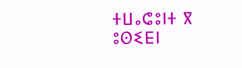ⵜⵡⴰⵛⵓⵏⵜ ⴳ ⵓⵙⵉⴹⵏ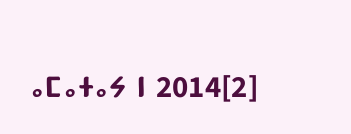ⴰⵎⴰⵜⴰⵢ ⵏ 2014[2]